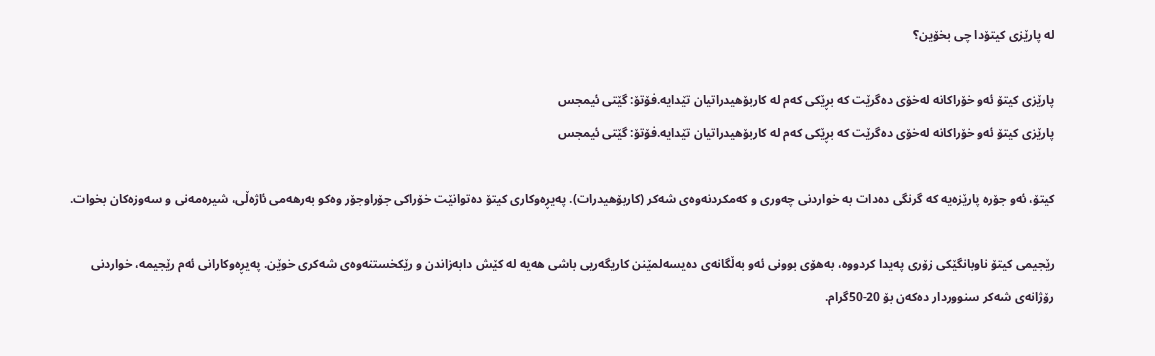لە پارێزی کیتۆدا چی بخۆین؟

پارێزی کیتۆ ئەو خۆراکانە لەخۆی دەگرێت کە بڕێکی کەم لە کاربۆهیدراتیان تێدایە.فۆتۆ: گێتی ئیمجس
پارێزی کیتۆ ئەو خۆراکانە لەخۆی دەگرێت کە بڕێکی کەم لە کاربۆهیدراتیان تێدایە.فۆتۆ: گێتی ئیمجس

کیتۆ، ئەو جۆرە پارێزەیە کە گرنگی دەدات بە خواردنی چەوری و کەمکردنەوەی شەکر (کاربۆهیدرات). پەیڕەوکاری کیتۆ دەتوانێت خۆراکی جۆراوجۆر وەکو بەرهەمی ئاژەڵی، شیرەمەنی و سەوزەکان بخوات.

رێجیمی کیتۆ ناوبانگێکی زۆری پەیدا کردووە، بەهۆی بوونی ئەو بەڵگانەی دەیسەلمێنن کاریگەریی باشی هەیە لە کێش دابەزاندن و رێکخستنەوەی شەکری خوێن. پەیڕەوکارانی ئەم رێجیمە، خواردنی رۆژانەی شەکر سنووردار دەکەن بۆ 20-50گرام.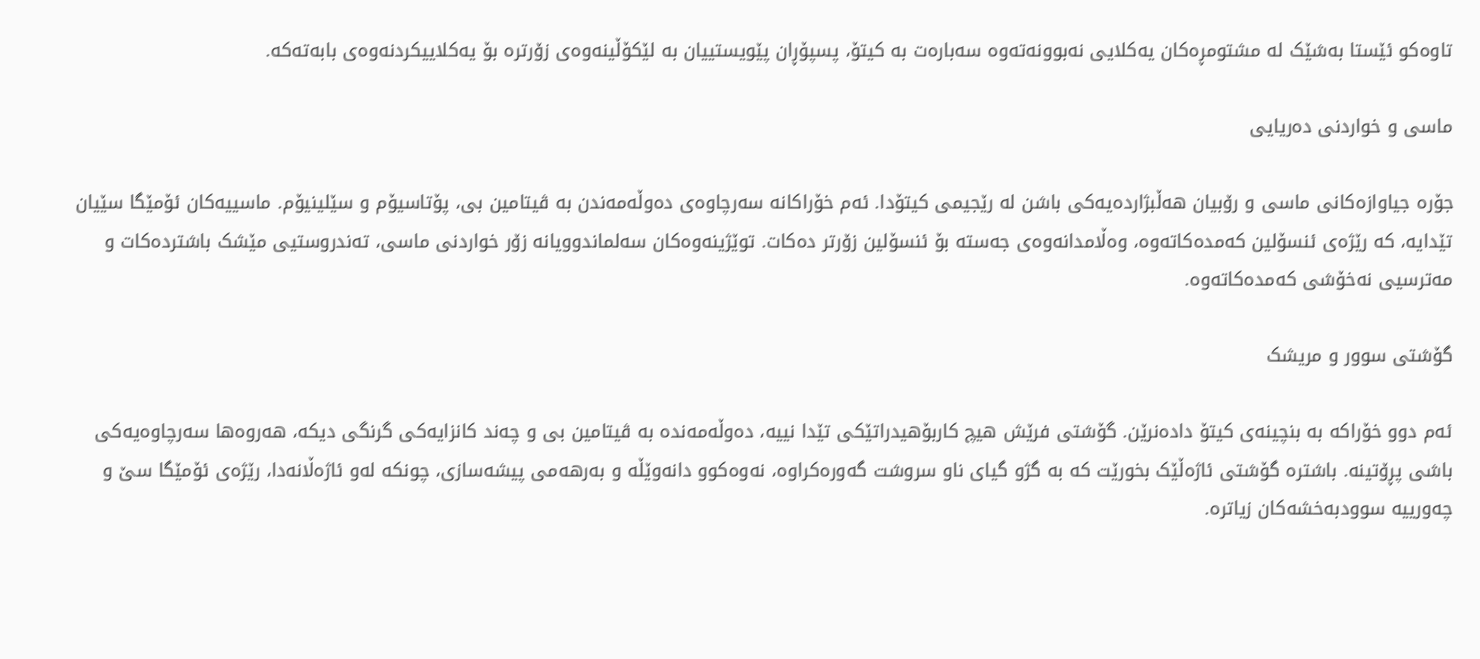تاوەکو ئێستا بەشێک لە مشتومڕەکان یەکلایی نەبوونەتەوە سەبارەت بە کیتۆ، پسپۆڕان پێویستییان بە لێکۆڵینەوەی زۆرترە بۆ یەکلاییکردنەوەی بابەتەکە.

ماسی و خواردنی دەریایی

جۆرە جیاوازەکانی ماسی و رۆبیان هەڵبژاردەیەکی باشن لە رێجیمی کیتۆدا. ئەم خۆراکانە سەرچاوەی دەوڵەمەندن بە ڤیتامین بی، پۆتاسیۆم و سێلینیۆم. ماسییەکان ئۆمێگا سێیان تێدایە، کە رێژەی ئنسۆلین کەمدەکاتەوە، وەڵامدانەوەی جەستە بۆ ئنسۆلین زۆرتر دەکات. توێژینەوەکان سەلماندوویانە زۆر خواردنی ماسی، تەندروستیی مێشک باشتردەکات و مەترسیی نەخۆشی کەمدەکاتەوە.

گۆشتی سوور و مریشک

ئەم دوو خۆراکە بە بنچینەی کیتۆ دادەنرێن. گۆشتی فرێش هیچ کاربۆهیدراتێکی تێدا نییە، دەوڵەمەندە بە ڤیتامین بی و چەند کانزایەکی گرنگی دیکە، هەروەها سەرچاوەیەکی باشی پڕۆتینە. باشترە گۆشتی ئاژەڵێک بخورێت کە بە گژو گیای ناو سروشت گەورەکراوە، نەوەکوو دانەوێڵە و بەرهەمی پیشەسازی، چونکە لەو ئاژەڵانەدا، رێژەی ئۆمێگا سێ و چەورییە سوودبەخشەکان زیاترە.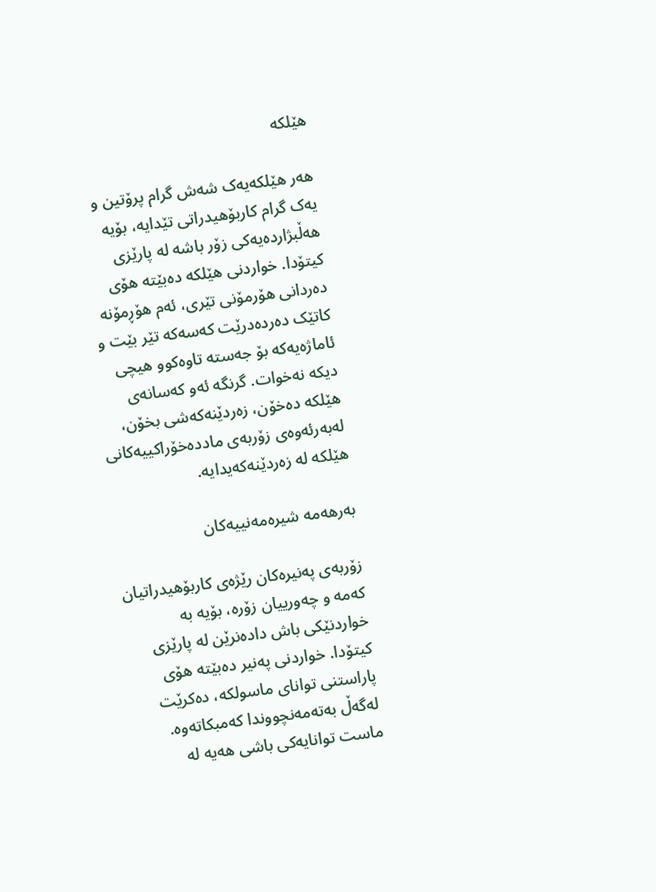هێلکە

هەر هێلکەیەک شەش گرام پرۆتین و یەک گرام کاربۆهیدراتی تێدایە، بۆیە هەڵبژاردەیەکی زۆر باشە لە پارێزی کیتۆدا. خواردنی هێلکە دەبێتە هۆی دەردانی هۆرمۆنی تێری، ئەم هۆڕمۆنە کاتێک دەردەدرێت کەسەکە تێر بێت و ئاماژەیەکە بۆ جەستە تاوەکوو هیچی دیکە نەخوات. گرنگە ئەو کەسانەی هێلکە دەخۆن، زەردێنەکەشی بخۆن، لەبەرئەوەی زۆربەی ماددەخۆراکییەکانی هێلکە لە زەردێنەکەیدایە.

بەرهەمە شیرەمەنییەکان

زۆربەی پەنیرەکان رێژەی کاربۆهیدراتیان کەمە و چەورییان زۆرە، بۆیە بە خواردنێکی باش دادەنرێن لە پارێزی کیتۆدا. خواردنی پەنیر دەبێتە هۆی پاراستنی توانای ماسولکە، دەکرێت لەگەڵ بەتەمەنچووندا کەمبکاتەوە.
ماست توانایەکی باشی هەیە لە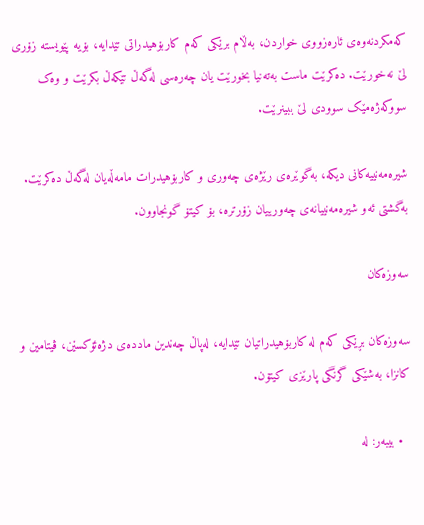کەمکردنەوەی ئارەزووی خواردن، بەڵام برێکی کەم کاربۆهیدراتی تێدایە، بۆیە پێویستە زۆری لێ نەخورێت. دەکرێت ماست بەتەنیا بخورێت یان چەرەسی لەگەڵ تێکەڵ بکرێت و وەک سووکەژەمێک سوودی لێ ببینرێت.

شیرەمەنییەکانی دیکە، بەگوێرەی رێژەی چەوری و کاربۆهیدرات مامەڵەیان لەگەڵ دەکرێت. بەگشتی ئەو شیرەمەنییانەی چەورییان زۆرترە، بۆ کیتۆ گونجاوون.

سەوزەکان

سەوزەکان بڕێکی کەم لە کاربۆهیدراتیان تێدایە، لەپاڵ چەندین ماددەی دژەئۆکسێن، ڤیتامین و کانزا، بەشێکی گرنگی پارێزی کیتۆن.

  • بیبەر: لە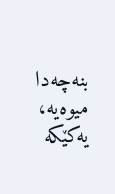بنەچەدا میوەیە، یەکێکە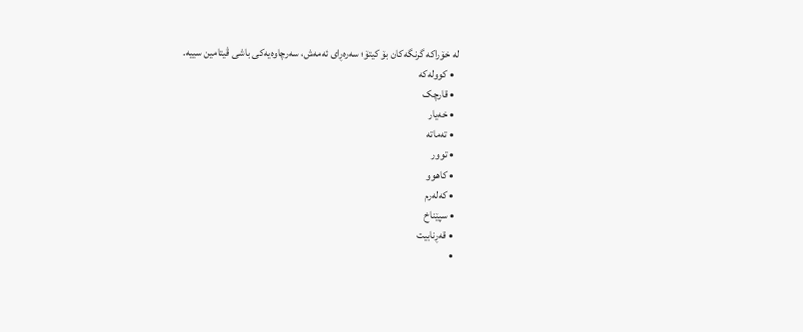لە خۆراکە گرنگەکان بۆ کیتۆ؛ سەرەڕای ئەمەش، سەرچاوەیەکی باشی ڤیتامین سییە.
  • کوولەکە
  • قارچک
  • خەیار
  • تەماتە
  • توور
  • کاهوو
  • کەلەرم
  • سپێناخ
  • قەڕنابیت
  •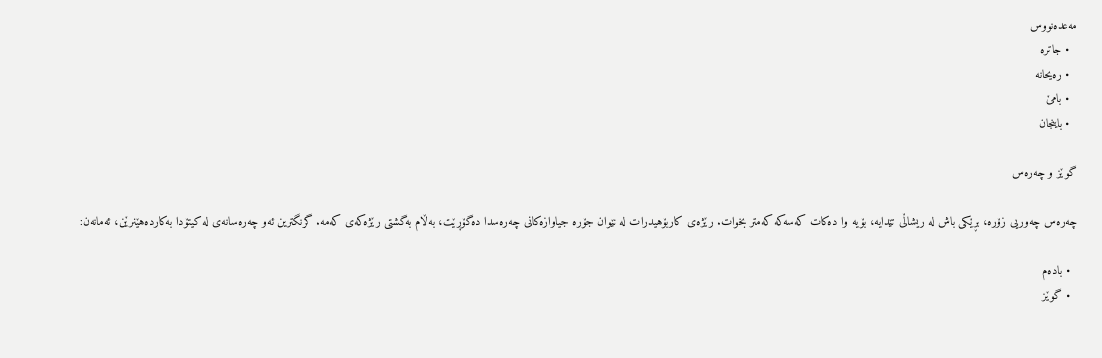مەعدەنووس
  • جاترە
  • رەیحانە
  • بامێ
  • باینجان

گوێز و چەرەس

چەرەس چەوریی زۆرە، بڕێکی باش لە ریشاڵی تێدایە، بۆیە وا دەکات کەسەکە کەمتر بخوات. رێژەی کاربۆهیدرات لە نێوان جۆرە جیاوازەکانی چەرەسدا دەگۆڕێت، بەڵام بەگشتی رێژەکەی کەمە. گرنگترین ئەو چەرەسانەی لە کیتۆدا بەکاردەهێنرێن، ئەمانەن:

  • بادەم
  • گوێز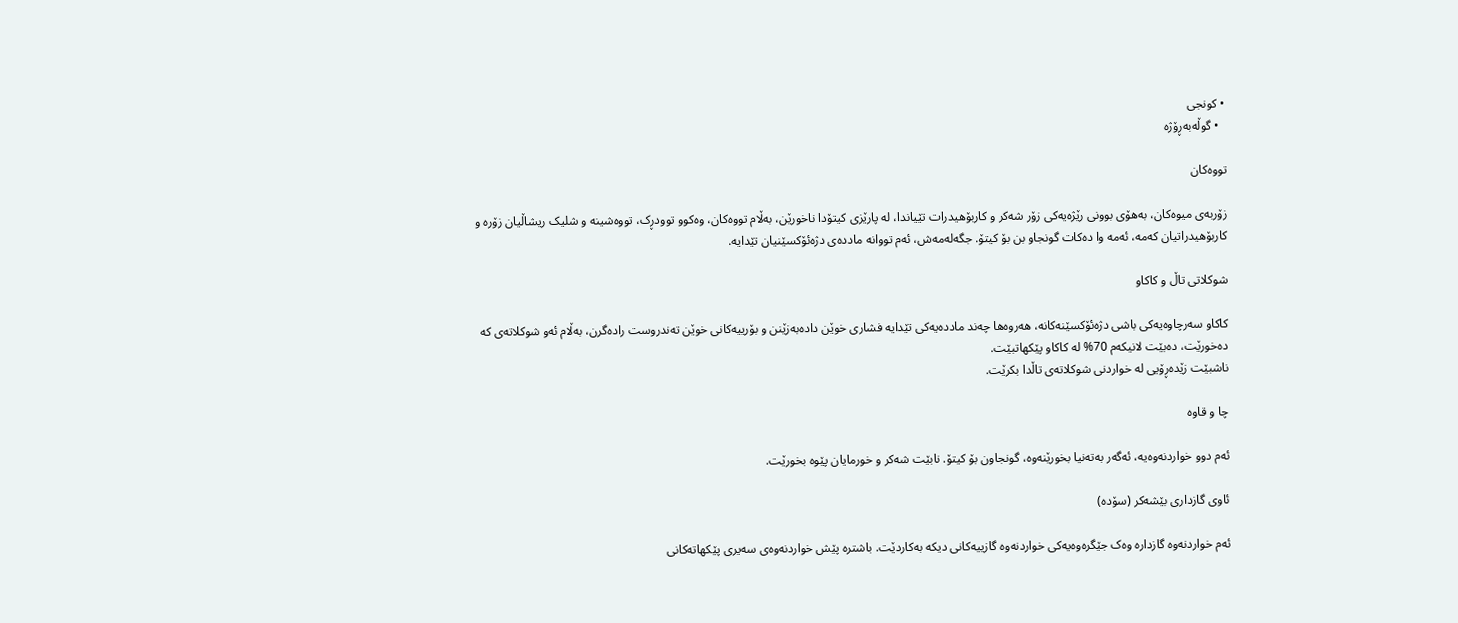• کونجی
  • گوڵەبەڕۆژە

تووەکان

زۆربەی میوەکان، بەهۆی بوونی رێژەیەکی زۆر شەکر و کاربۆهیدرات تێیاندا، لە پارێزی کیتۆدا ناخورێن، بەڵام تووەکان، وەکوو توودڕک، تووەشینە و شلیک ریشاڵیان زۆرە و کاربۆهیدراتیان کەمە، ئەمە وا دەکات گونجاو بن بۆ کیتۆ. جگەلەمەش، ئەم تووانە ماددەی دژەئۆکسێنیان تێدایە.

شوکلاتی تاڵ و کاکاو

کاکاو سەرچاوەیەکی باشی دژەئۆکسێنەکانە، هەروەها چەند ماددەیەکی تێدایە فشاری خوێن دادەبەزێنن و بۆرییەکانی خوێن تەندروست رادەگرن، بەڵام ئەو شوکلاتەی کە دەخورێت، دەبێت لانیکەم 70% لە کاکاو پێکهاتبێت.
ناشبێت زێدەڕۆیی لە خواردنی شوکلاتەی تاڵدا بکرێت.

چا و قاوە

ئەم دوو خواردنەوەیە، ئەگەر بەتەنیا بخورێنەوە، گونجاون بۆ کیتۆ. نابێت شەکر و خورمایان پێوە بخورێت.

ئاوی گازداری بێشەکر (سۆدە)

ئەم خواردنەوە گازدارە وەک جێگرەوەیەکی خواردنەوە گازییەکانی دیکە بەکاردێت. باشترە پێش خواردنەوەی سەیری پێکهاتەکانی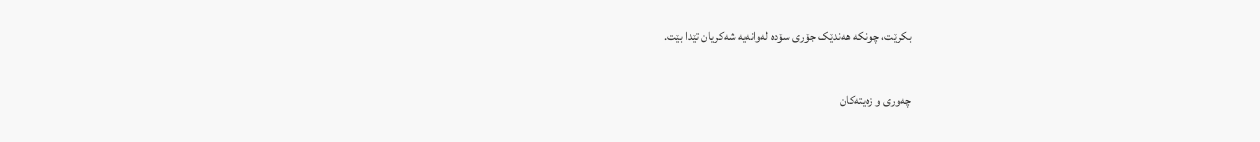بکرێت، چونکە هەندێک جۆری سۆدە لەوانەیە شەکریان تێدا بێت.

چەوری و زەیتەکان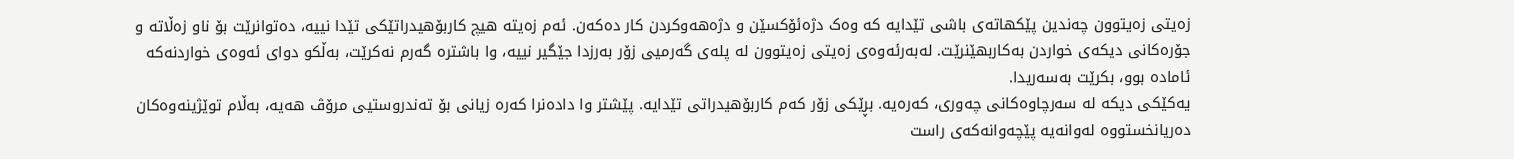زەیتی زەیتوون چەندین پێکهاتەی باشی تێدایە کە وەک دژەئۆکسێن و دژەهەوکردن کار دەکەن. ئەم زەیتە هیچ کاربۆهیدراتێکی تێدا نییە، دەتوانرێت بۆ ناو زەڵاتە و جۆرەکانی دیکەی خواردن بەکاربهێنرێت. لەبەرئەوەی زەیتی زەیتوون لە پلەی گەرمیی زۆر بەرزدا جێگیر نییە، وا باشترە گەرم نەکرێت، بەڵکو دوای ئەوەی خواردنەکە ئامادە بوو، بکرێت بەسەریدا.
یەکێکی دیکە لە سەرچاوەکانی چەوری، کەرەیە. بڕێکی زۆر کەم کاربۆهیدراتی تێدایە. پێشتر وا دادەنرا کەرە زیانی بۆ تەندروستیی مرۆڤ هەیە، بەڵام توێژینەوەکان دەریانخستووە لەوانەیە پێچەوانەکەی راست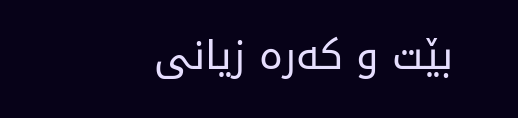بێت و کەرە زیانی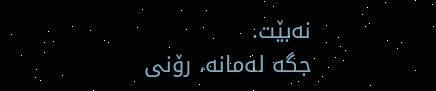نەبێت.
جگە لەمانە، رۆنی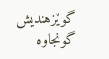گوێزهندیش گونجاوە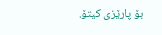بۆ پارێزی کیتۆ.